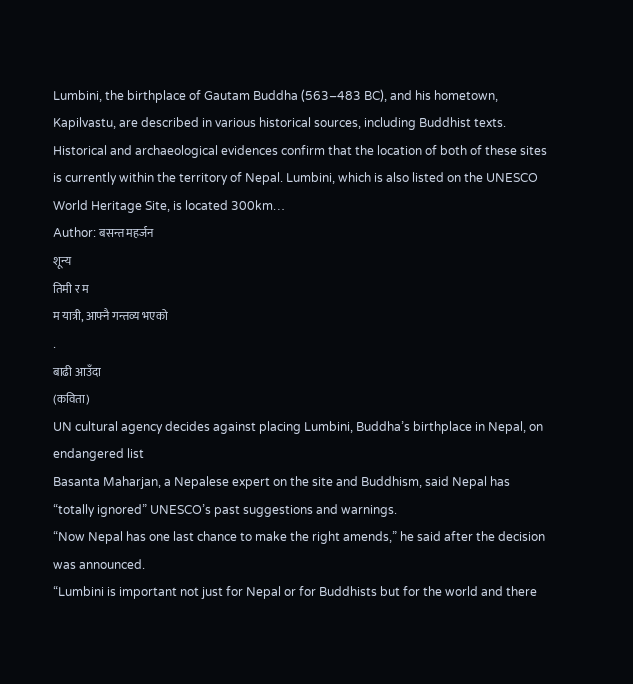Lumbini, the birthplace of Gautam Buddha (563–483 BC), and his hometown, Kapilvastu, are described in various historical sources, including Buddhist texts. Historical and archaeological evidences confirm that the location of both of these sites is currently within the territory of Nepal. Lumbini, which is also listed on the UNESCO World Heritage Site, is located 300km…
Author: बसन्त महर्जन
शून्य
तिमी र म
म यात्री, आफ्नै गन्तव्य भएको
.
बाढी आउँदा
(कविता)
UN cultural agency decides against placing Lumbini, Buddha’s birthplace in Nepal, on endangered list
Basanta Maharjan, a Nepalese expert on the site and Buddhism, said Nepal has “totally ignored” UNESCO’s past suggestions and warnings.
“Now Nepal has one last chance to make the right amends,” he said after the decision was announced.
“Lumbini is important not just for Nepal or for Buddhists but for the world and there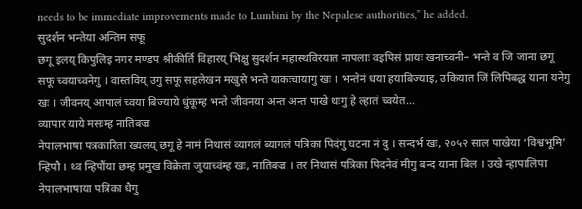needs to be immediate improvements made to Lumbini by the Nepalese authorities,” he added.
सुदर्शन भन्तेया अन्तिम सफू
छगू इलय् किपुलिइ नगर मण्डप श्रीकीर्ति विहारय् भिक्षु सुदर्शन महास्थविरयात नापलाः वइपिसं प्रायः खनाच्वनी– भन्ते व जि जाना छगू सफू च्वयाच्वनेगु । वास्तविय् उगु सफू सहलेखन मखुसे भन्ते याकःचायागु खः । भन्तेनं धया हयाबिज्याइ, उकियात जिं लिपिबद्ध याना यनेगु खः । जीवनय् आपालं च्वया बिज्याये धुंकूम्ह भन्ते जीवनया अन्त अन्त पाखे थःगु हे ल्हातं च्वयेत…
व्यापार याये मसःम्ह नातिबज्र
नेपालभाषा पत्रकारिता ख्यलय् छगू हे नामं निथासं व्यागलं ब्यागलं पत्रिका पिदंगु घटना नं दु । सन्दर्भ खः, २०५२ साल पाखेया ‘विश्वभूमि’ न्हिपौ । थ्व न्हिपौंया छम्ह प्रमुख विक्रेता जुयाच्वंम्ह खः, नातिबज्र । तर निथासं पत्रिका पिदनेवं मीगु बन्द याना बिल । उखे न्हापालिपा नेपालभाषाया पत्रिका धैगु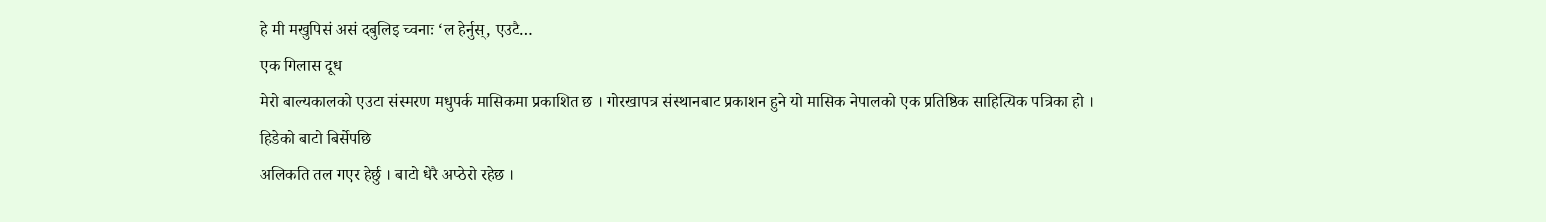हे मी मखुपिसं असं दबुलिइ च्वनाः ‘ल हेर्नुस्, एउटै…
एक गिलास दूध
मेरो बाल्यकालको एउटा संस्मरण मधुपर्क मासिकमा प्रकाशित छ । गोरखापत्र संस्थानबाट प्रकाशन हुने यो मासिक नेपालको एक प्रतिष्ठिक साहित्यिक पत्रिका हो ।
हिडेको बाटो बिर्सेपछि
अलिकति तल गएर हेर्छु । बाटो धेरै अप्ठेरो रहेछ ।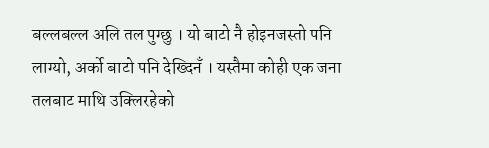बल्लबल्ल अलि तल पुग्छु । यो बाटो नै होइनजस्तो पनि लाग्यो, अर्को बाटो पनि देख्दिनँ । यस्तैमा कोही एक जना तलबाट माथि उक्लिरहेको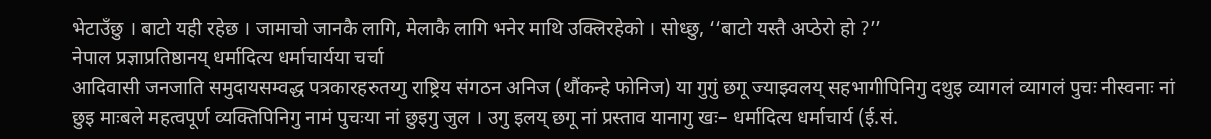भेटाउँछु । बाटो यही रहेछ । जामाचो जानकै लागि, मेलाकै लागि भनेर माथि उक्लिरहेको । सोध्छु, ‘‘बाटो यस्तै अप्ठेरो हो ?’’
नेपाल प्रज्ञाप्रतिष्ठानय् धर्मादित्य धर्माचार्यया चर्चा
आदिवासी जनजाति समुदायसम्वद्ध पत्रकारहरुतय्गु राष्ट्रिय संगठन अनिज (थौंकन्हे फोनिज) या गुगुं छगू ज्याझ्वलय् सहभागीपिनिगु दथुइ व्यागलं व्यागलं पुचः नीस्वनाः नां छुइ माःबले महत्वपूर्ण व्यक्तिपिनिगु नामं पुचःया नां छुइगु जुल । उगु इलय् छगू नां प्रस्ताव यानागु खः– धर्मादित्य धर्माचार्य (ई.सं.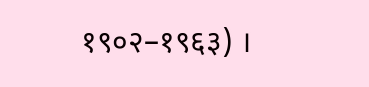१९०२–१९६३) ।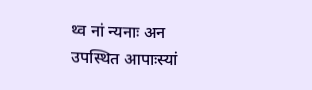थ्व नां न्यनाः अन उपस्थित आपाःस्यां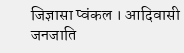जिज्ञासा प्वंकल । आदिवासी जनजाति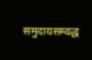समुदायसम्वद्ध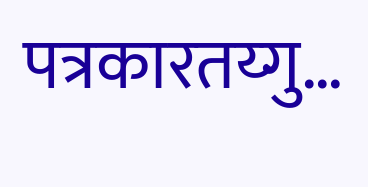पत्रकारतय्गु…